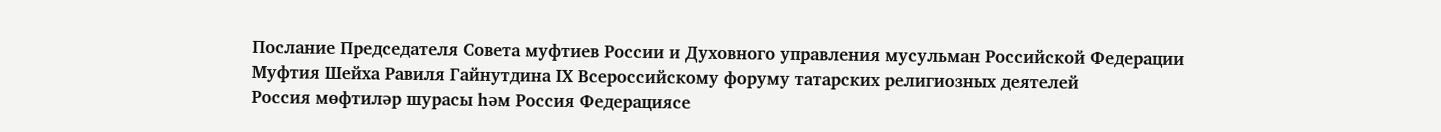Послание Председателя Совета муфтиев России и Духовного управления мусульман Российской Федерации Муфтия Шейха Равиля Гайнутдина IХ Всероссийскому форуму татарских религиозных деятелей
Россия мөфтиләр шурасы һәм Россия Федерациясе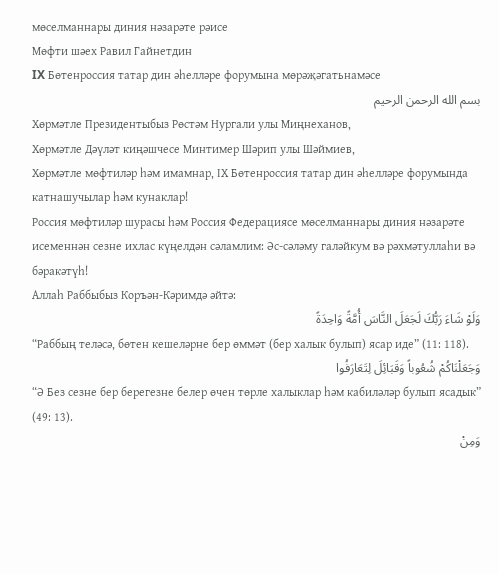мөселманнары диния нәзарәте рәисе
Мөфти шәех Равил Гайнетдин
IX Бөтенроссия татар дин әһелләре форумына мөрәҗәгатьнамәсе
بسم الله الرحمن الرحيم
Хөрмәтле Президентыбыз Рөстәм Нургали улы Миңнеханов,
Хөрмәтле Дәүләт киңәшчесе Минтимер Шәрип улы Шәймиев,
Хөрмәтле мөфтиләр һәм имамнар, IХ Бөтенроссия татар дин әһелләре форумында катнашучылар һәм кунаклар!
Россия мөфтиләр шурасы һәм Россия Федерациясе мөселманнары диния нәзарәте исеменнән сезне ихлас күңелдән сәламлим: Әс-сәләму галәйкум вә рәхмәтуллаһи вә бәракәтүһ!
Аллаһ Раббыбыз Коръән-Кәримдә әйтә:
وَلَوْ شَاءَ رَبُّكَ لَجَعَلَ النَّاسَ أُمَّةً وَاحِدَةً
“Раббың теләсә, бөтен кешеләрне бер өммәт (бер халык булып) ясар иде” (11: 118).
وَجَعَلْنَاكُمْ شُعُوباً وَقَبَائِلَ لِتَعَارَفُوا
“Ә Без сезне бер берегезне белер өчен төрле халыклар һәм кабиләләр булып ясадык” (49: 13).
وَمِنْ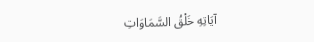آيَاتِهِ خَلْقُ السَّمَاوَاتِ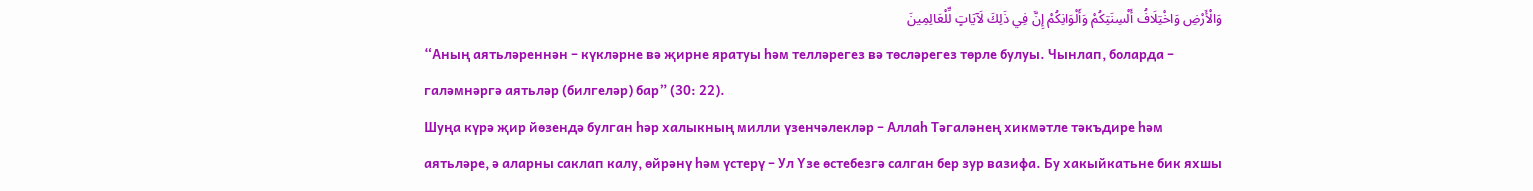وَالْأَرْضِ وَاخْتِلَافُ أَلْسِنَتِكُمْ وَأَلْوَانِكُمْ إِنَّ فِي ذَلِكَ لَآيَاتٍ لِّلْعَالِمِينَ
“Аның аятьләреннән – күкләрне вә җирне яратуы һәм телләрегез вә төсләрегез төрле булуы. Чынлап, боларда – галәмнәргә аятьләр (билгеләр) бар” (30: 22).
Шуңа күрә җир йөзендә булган һәр халыкның милли үзенчәлекләр – Аллаһ Тәгаләнең хикмәтле тәкъдире һәм аятьләре, ә аларны саклап калу, өйрәнү һәм үстерү – Ул Үзе өстебезгә салган бер зур вазифа. Бу хакыйкатьне бик яхшы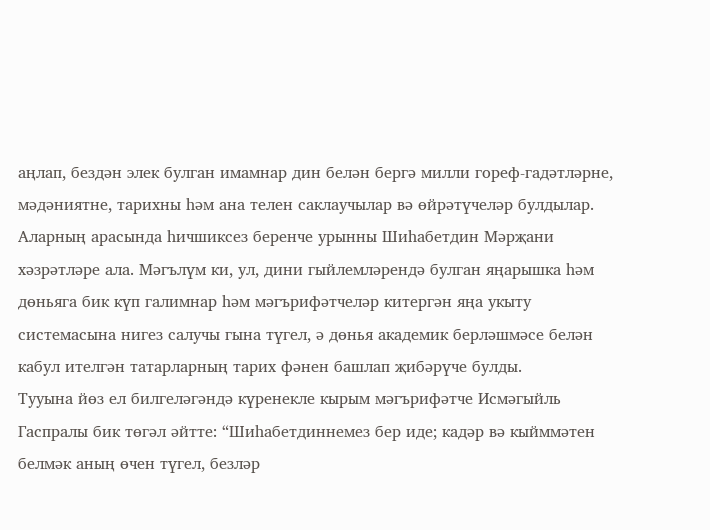аңлап, бездән элек булган имамнар дин белән бергә милли гореф-гадәтләрне, мәдәниятне, тарихны һәм ана телен саклаучылар вә өйрәтүчеләр булдылар.
Аларның арасында һичшиксез беренче урынны Шиһабетдин Мәрҗани хәзрәтләре ала. Мәгълүм ки, ул, дини гыйлемләрендә булган яңарышка һәм дөньяга бик күп галимнар һәм мәгърифәтчеләр китергән яңа укыту системасына нигез салучы гына түгел, ә дөнья академик берләшмәсе белән кабул ителгән татарларның тарих фәнен башлап җибәрүче булды.
Тууына йөз ел билгеләгәндә күренекле кырым мәгърифәтче Исмәгыйль Гаспралы бик төгәл әйтте: “Шиһабетдиннемез бер иде; кадәр вә кыйммәтен белмәк аның өчен түгел, безләр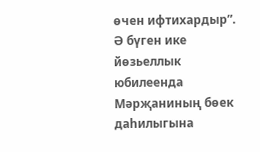өчен ифтихардыр”.
Ә бүген ике йөзьеллык юбилеенда Мәрҗаниның бөек даһилыгына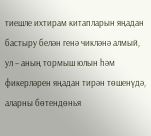тиешле ихтирам китапларын яңадан бастыру белән генә чикләнә алмый, ул – аның тормыш юлын һәм фикерләрен яңадан тирән төшенүдә, аларны бөтендөнья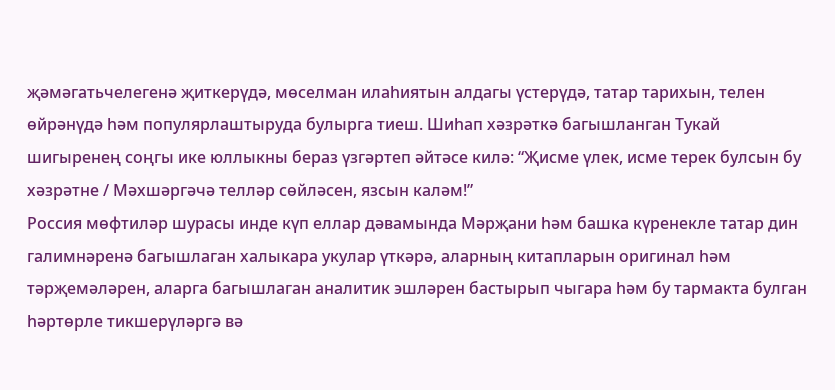җәмәгатьчелегенә җиткерүдә, мөселман илаһиятын алдагы үстерүдә, татар тарихын, телен өйрәнүдә һәм популярлаштыруда булырга тиеш. Шиһап хәзрәткә багышланган Тукай шигыренең соңгы ике юллыкны бераз үзгәртеп әйтәсе килә: “Җисме үлек, исме терек булсын бу хәзрәтне / Мәхшәргәчә телләр сөйләсен, язсын каләм!”
Россия мөфтиләр шурасы инде күп еллар дәвамында Мәрҗани һәм башка күренекле татар дин галимнәренә багышлаган халыкара укулар үткәрә, аларның китапларын оригинал һәм тәрҗемәләрен, аларга багышлаган аналитик эшләрен бастырып чыгара һәм бу тармакта булган һәртөрле тикшерүләргә вә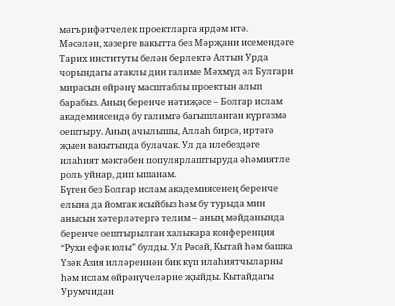мәгърифәтчелек проектларга ярдәм итә.
Мәсәлән, хәзерге вакытта без Мәрҗани исемендәге Тарих институты белән берлектә Алтын Урда чорындагы атаклы дин галиме Мәхмүд әл Булгари мирасын өйрәнү масштаблы проектын алып барабыз. Аның беренче нәтиҗәсе – Болгар ислам академиясендә бу галимгә багышланган күргәзмә оештыру. Аның ачылышы, Аллаһ бирсә, иртәгә җыен вакытында булачак. Ул да илебездәге илаһият мәктәбен популярлаштыруда әһәмиятле роль уйнар, дип ышанам.
Бүген без Болгар ислам академиясенең беренче елына да йомгак ясыйбыз һәм бу турыда мин анысын хәтерләтергә телим – аның мәйданында беренче оештырылган халыкара конференция “Рухи ефәк юлы” булды. Ул Рәсәй, Кытай һәм башка Үзәк Азия илләреннән бик күп илаһиятчыларны һәм ислам өйрәнүчеләрне җыйды. Кытайдагы Урумчидан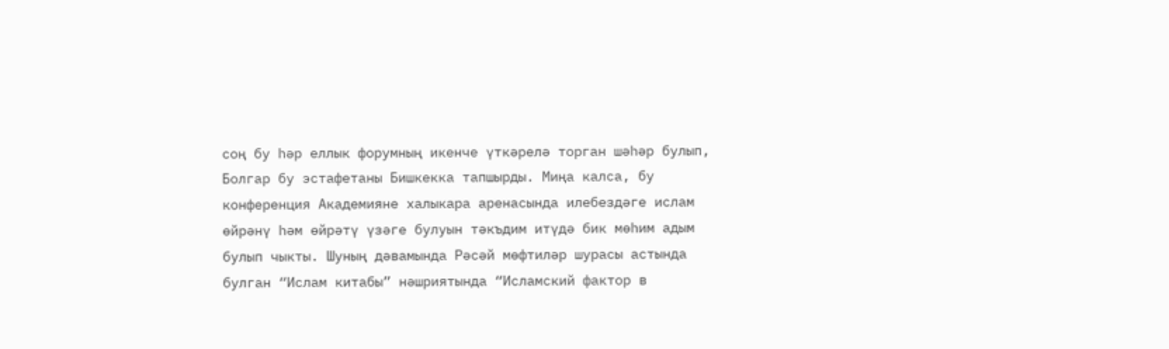соң бу һәр еллык форумның икенче үткәрелә торган шәһәр булып, Болгар бу эстафетаны Бишкекка тапшырды. Миңа калса, бу конференция Академияне халыкара аренасында илебездәге ислам өйрәнү һәм өйрәтү үзәге булуын тәкъдим итүдә бик мөһим адым булып чыкты. Шуның дәвамында Рәсәй мөфтиләр шурасы астында булган “Ислам китабы” нәшриятында “Исламский фактор в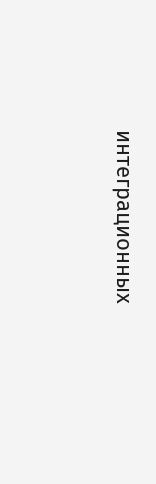интеграционных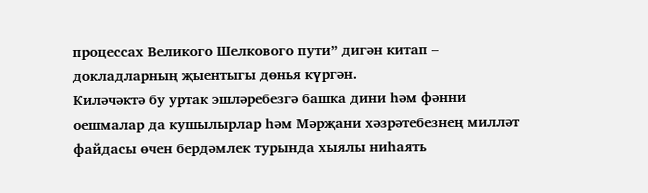процессах Великого Шелкового пути” дигән китап – докладларның җыентыгы дөнья күргән.
Киләчәктә бу уртак эшләребезгә башка дини һәм фәнни оешмалар да кушылырлар һәм Мәрҗани хәзрәтебезнең милләт файдасы өчен бердәмлек турында хыялы ниһаять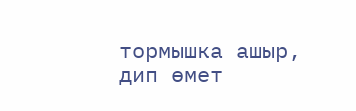тормышка ашыр, дип өмет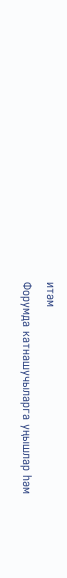итәм
Форумда катнашучыларга уңышлар һәм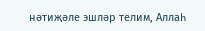нәтиҗәле эшләр телим, Аллаһ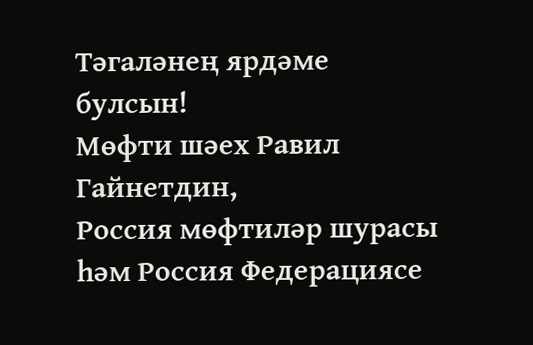Тәгаләнең ярдәме булсын!
Мөфти шәех Равил Гайнетдин,
Россия мөфтиләр шурасы һәм Россия Федерациясе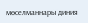мөселманнары диния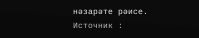нәзарәте рәисе.
Источник :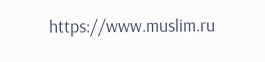https://www.muslim.ru